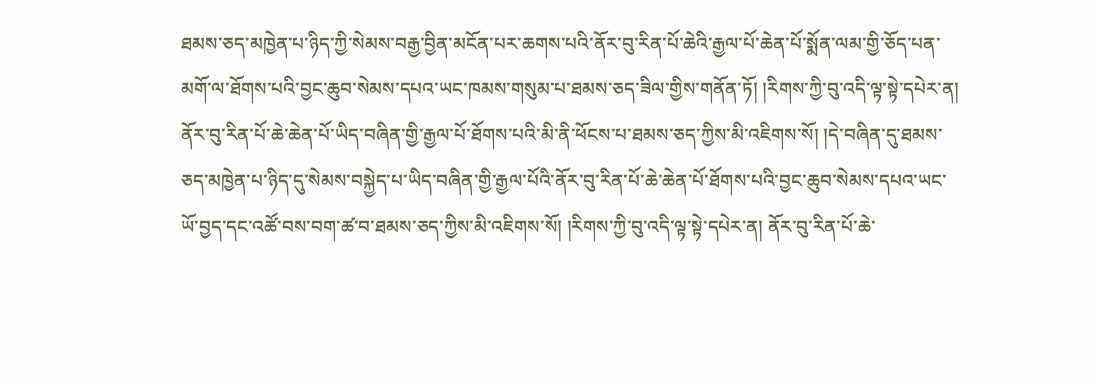ཐམས་ཅད་མཁྱེན་པ་ཉིད་ཀྱི་སེམས་བརྒྱ་བྱིན་མངོན་པར་ཆགས་པའི་ནོར་བུ་རིན་པོ་ཆེའི་རྒྱལ་པོ་ཆེན་པོ་སྨོན་ལམ་གྱི་ཅོད་པན་མགོ་ལ་ཐོགས་པའི་བྱང་ཆུབ་སེམས་དཔའ་ཡང་ཁམས་གསུམ་པ་ཐམས་ཅད་ཟིལ་གྱིས་གནོན་ཏོ། །རིགས་ཀྱི་བུ་འདི་ལྟ་སྟེ་དཔེར་ན། ནོར་བུ་རིན་པོ་ཆེ་ཆེན་པོ་ཡིད་བཞིན་གྱི་རྒྱལ་པོ་ཐོགས་པའི་མི་ནི་ཕོངས་པ་ཐམས་ཅད་ཀྱིས་མི་འཇིགས་སོ། །དེ་བཞིན་དུ་ཐམས་ཅད་མཁྱེན་པ་ཉིད་དུ་སེམས་བསྐྱེད་པ་ཡིད་བཞིན་གྱི་རྒྱལ་པོའི་ནོར་བུ་རིན་པོ་ཆེ་ཆེན་པོ་ཐོགས་པའི་བྱང་ཆུབ་སེམས་དཔའ་ཡང་ཡོ་བྱད་དང་འཚོ་བས་བག་ཚ་བ་ཐམས་ཅད་ཀྱིས་མི་འཇིགས་སོ། །རིགས་ཀྱི་བུ་འདི་ལྟ་སྟེ་དཔེར་ན། ནོར་བུ་རིན་པོ་ཆེ་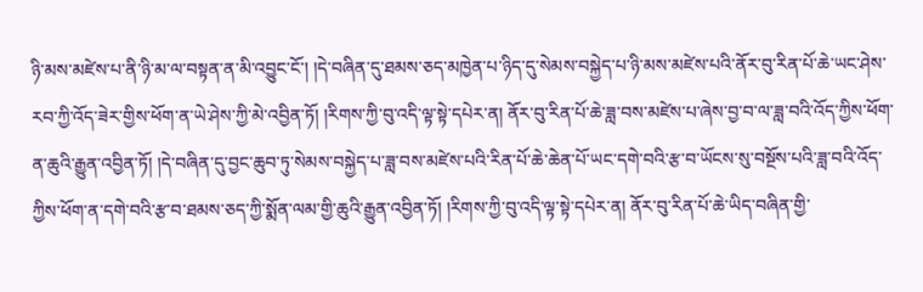ཉི་མས་མཛེས་པ་ནི་ཉི་མ་ལ་བསྟན་ན་མི་འབྱུང་ངོ་། །དེ་བཞིན་དུ་ཐམས་ཅད་མཁྱེན་པ་ཉིད་དུ་སེམས་བསྐྱེད་པ་ཉི་མས་མཛེས་པའི་ནོར་བུ་རིན་པོ་ཆེ་ཡང་ཤེས་རབ་ཀྱི་འོད་ཟེར་གྱིས་ཕོག་ན་ཡེ་ཤེས་ཀྱི་མེ་འབྱིན་ཏོ། །རིགས་ཀྱི་བུ་འདི་ལྟ་སྟེ་དཔེར་ན། ནོར་བུ་རིན་པོ་ཆེ་ཟླ་བས་མཛེས་པ་ཞེས་བྱ་བ་ལ་ཟླ་བའི་འོད་ཀྱིས་ཕོག་ན་ཆུའི་རྒྱུན་འབྱིན་ཏོ། །དེ་བཞིན་དུ་བྱང་ཆུབ་ཏུ་སེམས་བསྐྱེད་པ་ཟླ་བས་མཛེས་པའི་རིན་པོ་ཆེ་ཆེན་པོ་ཡང་དགེ་བའི་རྩ་བ་ཡོངས་སུ་བསྔོས་པའི་ཟླ་བའི་འོད་ཀྱིས་ཕོག་ན་དགེ་བའི་རྩ་བ་ཐམས་ཅད་ཀྱི་སྨོན་ལམ་གྱི་ཆུའི་རྒྱུན་འབྱིན་ཏོ། །རིགས་ཀྱི་བུ་འདི་ལྟ་སྟེ་དཔེར་ན། ནོར་བུ་རིན་པོ་ཆེ་ཡིད་བཞིན་གྱི་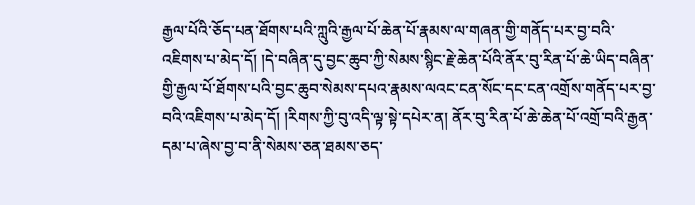རྒྱལ་པོའི་ཅོད་པན་ཐོགས་པའི་ཀླུའི་རྒྱལ་པོ་ཆེན་པོ་རྣམས་ལ་གཞན་གྱི་གནོད་པར་བྱ་བའི་འཇིགས་པ་མེད་དོ། །དེ་བཞིན་དུ་བྱང་ཆུབ་ཀྱི་སེམས་སྙིང་རྗེ་ཆེན་པོའི་ནོར་བུ་རིན་པོ་ཆེ་ཡིད་བཞིན་གྱི་རྒྱལ་པོ་ཐོགས་པའི་བྱང་ཆུབ་སེམས་དཔའ་རྣམས་ལའང་ངན་སོང་དང་ངན་འགྲོས་གནོད་པར་བྱ་བའི་འཇིགས་པ་མེད་དོ། །རིགས་ཀྱི་བུ་འདི་ལྟ་སྟེ་དཔེར་ན། ནོར་བུ་རིན་པོ་ཆེ་ཆེན་པོ་འགྲོ་བའི་རྒྱན་དམ་པ་ཞེས་བྱ་བ་ནི་སེམས་ཅན་ཐམས་ཅད་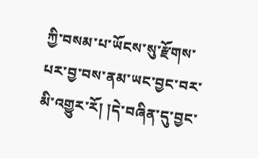ཀྱི་བསམ་པ་ཡོངས་སུ་རྫོགས་པར་བྱ་བས་ནམ་ཡང་བྱང་བར་མི་འགྱུར་རོ། །དེ་བཞིན་དུ་བྱང་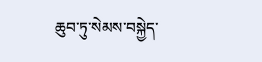ཆུབ་ཏུ་སེམས་བསྐྱེད་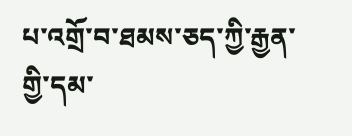པ་འགྲོ་བ་ཐམས་ཅད་ཀྱི་རྒྱན་གྱི་དམ་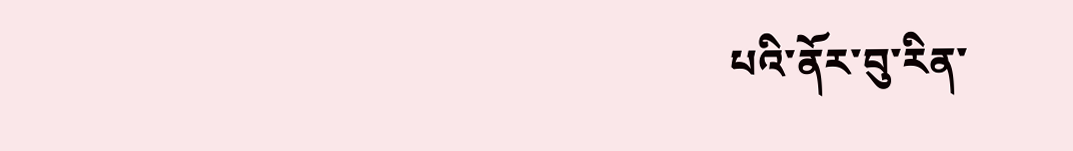པའི་ནོར་བུ་རིན་